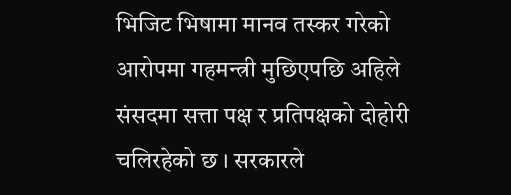भिजिट भिषामा मानव तस्कर गरेको आरोपमा गहमन्त्री मुछिएपछि अहिले संसदमा सत्ता पक्ष र प्रतिपक्षको दोहोरी चलिरहेको छ । सरकारले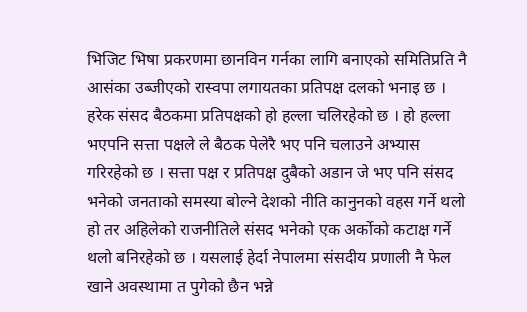भिजिट भिषा प्रकरणमा छानविन गर्नका लागि बनाएको समितिप्रति नै आसंका उब्जीएको रास्वपा लगायतका प्रतिपक्ष दलको भनाइ छ । हरेक संसद बैठकमा प्रतिपक्षको हो हल्ला चलिरहेको छ । हो हल्ला भएपनि सत्ता पक्षले ले बैठक पेलेरै भए पनि चलाउने अभ्यास गरिरहेको छ । सत्ता पक्ष र प्रतिपक्ष दुबैको अडान जे भए पनि संसद भनेको जनताको समस्या बोल्ने देशको नीति कानुनको वहस गर्ने थलो हो तर अहिलेको राजनीतिले संसद भनेको एक अर्कोको कटाक्ष गर्ने थलो बनिरहेको छ । यसलाई हेर्दा नेपालमा संसदीय प्रणाली नै फेल खाने अवस्थामा त पुगेको छैन भन्ने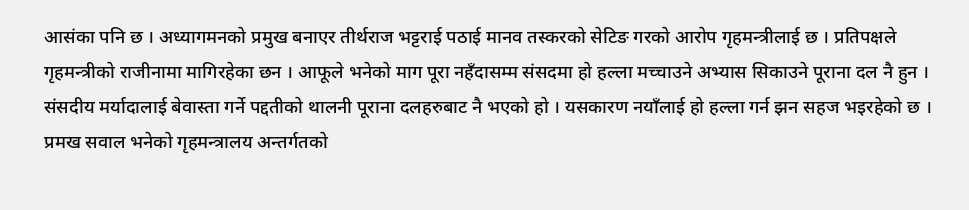आसंका पनि छ । अध्यागमनको प्रमुख बनाएर तीर्थराज भट्टराई पठाई मानव तस्करको सेटिङ गरको आरोप गृहमन्त्रीलाई छ । प्रतिपक्षले गृहमन्त्रीको राजीनामा मागिरहेका छन । आफूले भनेको माग पूरा नहँदासम्म संसदमा हो हल्ला मच्चाउने अभ्यास सिकाउने पूराना दल नै हुन । संसदीय मर्यादालाई बेवास्ता गर्ने पद्दतीको थालनी पूराना दलहरुबाट नै भएको हो । यसकारण नयाँलाई हो हल्ला गर्न झन सहज भइरहेको छ । प्रमख सवाल भनेको गृहमन्त्रालय अन्तर्गतको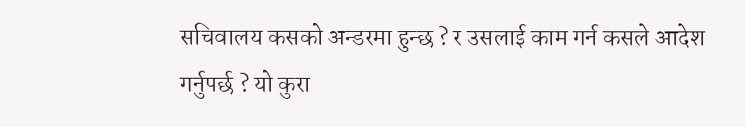सचिवालय कसको अन्डरमा हुन्छ ? र उसलाई काम गर्न कसले आदेश गर्नुपर्छ ? यो कुरा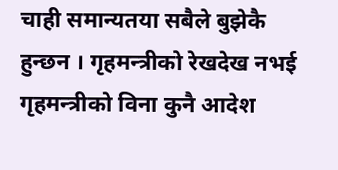चाही समान्यतया सबैले बुझेकै हुन्छन । गृहमन्त्रीको रेखदेख नभई गृहमन्त्रीको विना कुनै आदेश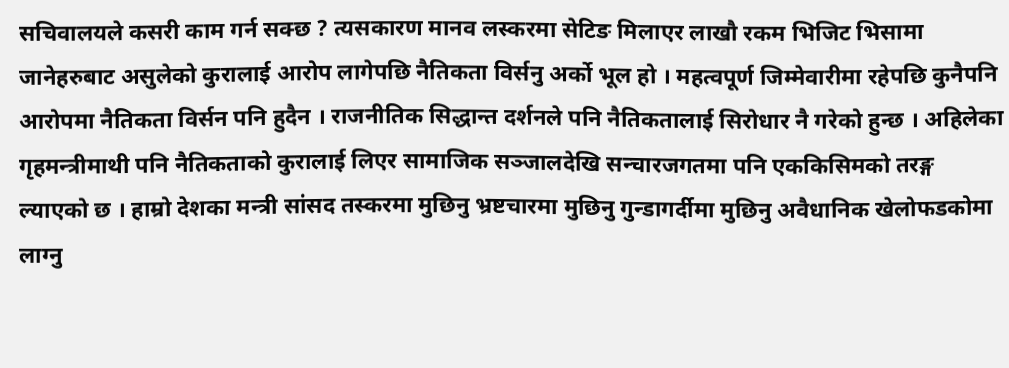सचिवालयले कसरी काम गर्न सक्छ ? त्यसकारण मानव लस्करमा सेटिङ मिलाएर लाखौ रकम भिजिट भिसामा जानेहरुबाट असुलेको कुरालाई आरोप लागेपछि नैतिकता विर्सनु अर्को भूल हो । महत्वपूर्ण जिम्मेवारीमा रहेपछि कुनैपनि आरोपमा नैतिकता विर्सन पनि हुदैन । राजनीतिक सिद्धान्त दर्शनले पनि नैतिकतालाई सिरोधार नै गरेको हुन्छ । अहिलेका गृहमन्त्रीमाथी पनि नैतिकताको कुरालाई लिएर सामाजिक सञ्जालदेखि सन्चारजगतमा पनि एककिसिमको तरङ्ग ल्याएको छ । हाम्रो देशका मन्त्री सांसद तस्करमा मुछिनु भ्रष्टचारमा मुछिनु गुन्डागर्दीमा मुछिनु अवैधानिक खेलोफडकोमा लाग्नु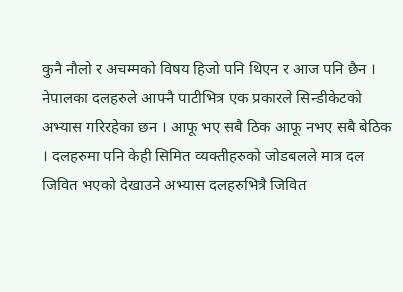कुनै नौलो र अचम्मको विषय हिजो पनि थिएन र आज पनि छैन ।
नेपालका दलहरुले आफ्नै पाटीभित्र एक प्रकारले सिन्डीकेटको अभ्यास गरिरहेका छन । आफू भए सबै ठिक आफू नभए सबै बेठिक । दलहरुमा पनि केही सिमित व्यक्तीहरुको जोडबलले मात्र दल जिवित भएको देखाउने अभ्यास दलहरुभित्रै जिवित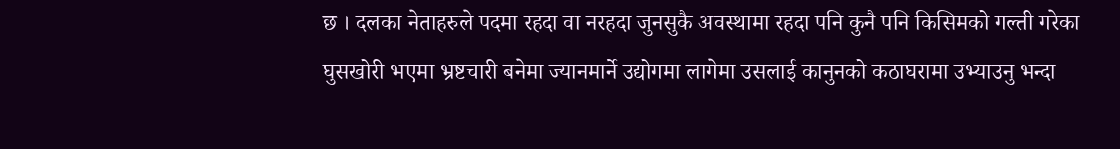छ । दलका नेताहरुले पदमा रहदा वा नरहदा जुनसुकै अवस्थामा रहदा पनि कुनै पनि किसिमको गल्ती गरेका घुसखोरी भएमा भ्रष्टचारी बनेमा ज्यानमार्ने उद्योगमा लागेमा उसलाई कानुनको कठाघरामा उभ्याउनु भन्दा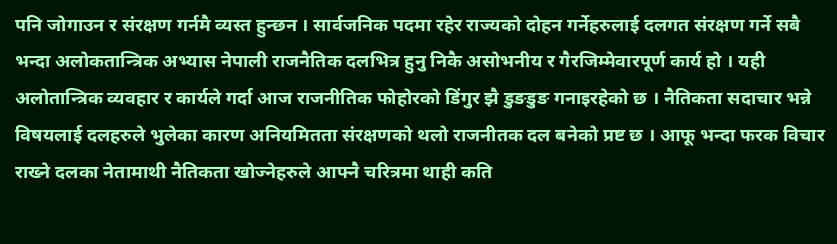पनि जोगाउन र संरक्षण गर्नमै व्यस्त हुन्छन । सार्वजनिक पदमा रहेर राज्यको दोहन गर्नेहरुलाई दलगत संरक्षण गर्ने सबै भन्दा अलोकतान्त्रिक अभ्यास नेपाली राजनैतिक दलभित्र हुनु निकै असोभनीय र गैरजिम्मेवारपूर्ण कार्य हो । यही अलोतान्त्रिक व्यवहार र कार्यले गर्दा आज राजनीतिक फोहोरको डिंगुर झै डुङडुङ गनाइरहेको छ । नैतिकता सदाचार भन्ने विषयलाई दलहरुले भुलेका कारण अनियमितता संरक्षणको थलो राजनीतक दल बनेको प्रष्ट छ । आफू भन्दा फरक विचार राख्ने दलका नेतामाथी नैतिकता खोज्नेहरुले आफ्नै चरित्रमा थाही कति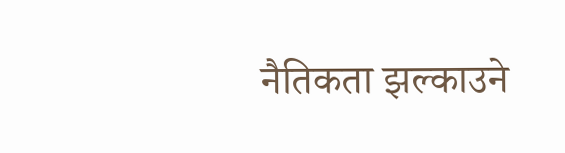नैतिकता झल्काउने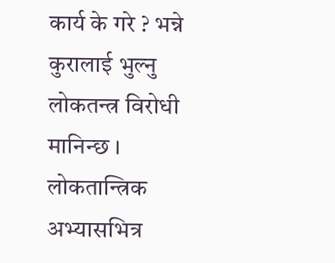कार्य के गरे ? भन्ने कुरालाई भुल्नु लोकतन्त्र विरोधी मानिन्छ । लोकतान्त्रिक अभ्यासभित्र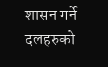शासन गर्ने दलहरुको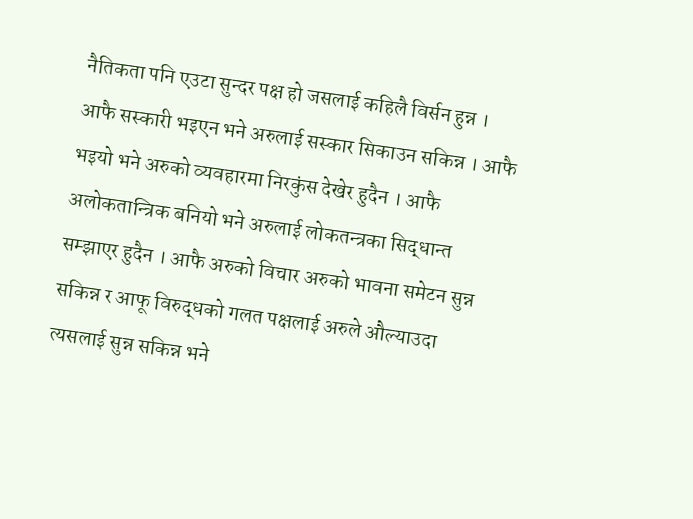नैतिकता पनि एउटा सुन्दर पक्ष हो जसलाई कहिलै विर्सन हुन्न । आफै सस्कारी भइएन भने अरुलाई सस्कार सिकाउन सकिन्न । आफै भइयो भने अरुको व्यवहारमा निरकुंस देखेर हुदैन । आफै अलोकतान्त्रिक बनियो भने अरुलाई लोकतन्त्रका सिद्धान्त सम्झाएर हुदैन । आफै अरुको विचार अरुको भावना समेटन सुन्न सकिन्न र आफू विरुद्धको गलत पक्षलाई अरुले औल्याउदा त्यसलाई सुन्न सकिन्न भने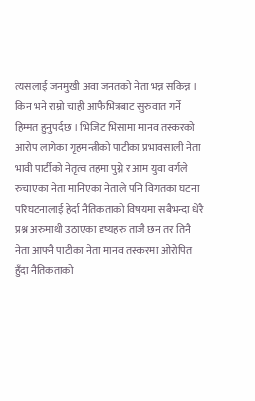त्यसलाई जनमुखी अवा जनतको नेता भन्न सकिन्न । किन भने राम्रो चाही आफैभित्रबाट सुरुवात गर्ने हिम्मत हुनुपर्दछ । भिजिट भिसामा मानव तस्करको आरोप लागेका गृहमन्त्रीको पाटीका प्रभावसाली नेता भावी पार्टीको नेतृत्व तहमा पुग्ने र आम युवा वर्गले रुचाएका नेता मानिएका नेताले पनि विगतका घटना परिघटनालाई हेर्दा नैतिकताको विषयमा सबैभन्दा धेरै प्रश्न अरुमाथी उठाएका दृष्यहरु ताजै छन तर तिनै नेता आफ्नै पाटीका नेता मानव तस्करमा ओरोपित हुँदा नैतिकताको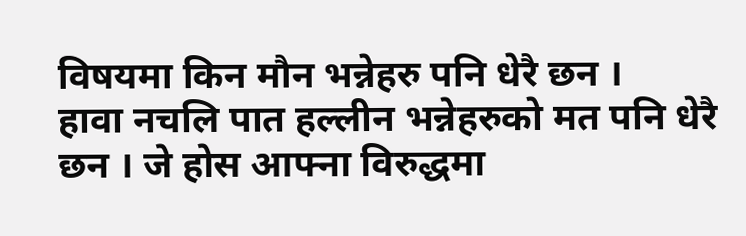विषयमा किन मौन भन्नेहरु पनि धेरै छन ।
हावा नचलि पात हल्लीन भन्नेहरुको मत पनि धेरै छन । जे होस आफ्ना विरुद्धमा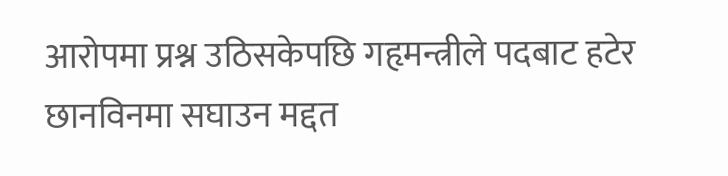आरोपमा प्रश्न उठिसकेपछि गहृमन्त्रीले पदबाट हटेर छानविनमा सघाउन मद्दत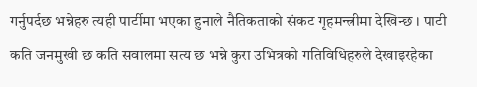गर्नुपर्दछ भन्नेहरु त्यही पार्टीमा भएका हुनाले नैतिकताको संकट गृहमन्त्रीमा देखिन्छ । पाटी कति जनमुखी छ कति सवालमा सत्य छ भन्ने कुरा उभित्रको गतिविधिहरुले देखाइरहेका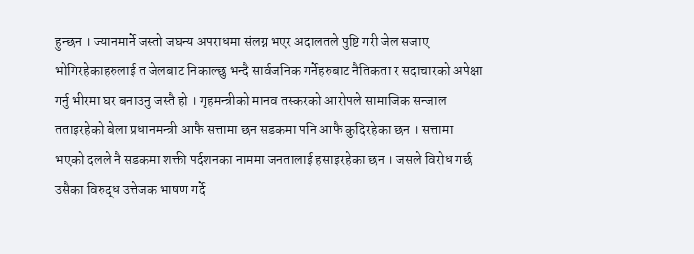हुन्छन । ज्यानमार्ने जस्तो जघन्य अपराधमा संलग्न भएर अदालतले पुष्टि गरी जेल सजाए भोगिरहेकाहरुलाई त जेलबाट निकाल्छु भन्दै सार्वजनिक गर्नेहरुबाट नैतिकता र सदाचारको अपेक्षा गर्नु भीरमा घर बनाउनु जस्तै हो । गृहमन्त्रीको मानव तस्करको आरोपले सामाजिक सन्जाल तताइरहेको बेला प्रधानमन्त्री आफै सत्तामा छन सडकमा पनि आफै कुदिरहेका छन । सत्तामा भएको दलले नै सडकमा शक्ती पर्दशनका नाममा जनतालाई हसाइरहेका छन । जसले विरोध गर्छ उसैका विरुद्ध उत्तेजक भाषण गर्दे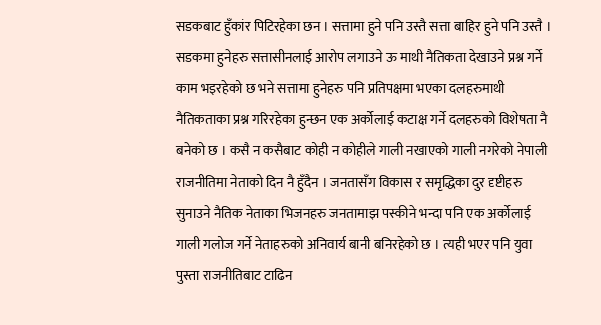सडकबाट हुँकांर पिटिरहेका छन । सत्तामा हुने पनि उस्तै सत्ता बाहिर हुने पनि उस्तै । सडकमा हुनेहरु सत्तासीनलाई आरोप लगाउने ऊ माथी नैतिकता देखाउने प्रश्न गर्ने काम भइरहेको छ भने सत्तामा हुनेहरु पनि प्रतिपक्षमा भएका दलहरुमाथी नैतिकताका प्रश्न गरिरहेका हुन्छन एक अर्कोलाई कटाक्ष गर्ने दलहरुको विशेषता नै बनेको छ । कसै न कसैबाट कोही न कोहीले गाली नखाएको गाली नगरेको नेपाली राजनीतिमा नेताको दिन नै हुँदैन । जनतासँग विकास र समृद्धिका दुर दृष्टीहरु सुनाउने नैतिक नेताका भिजनहरु जनतामाझ पस्कीने भन्दा पनि एक अर्कोलाई गाली गलोज गर्ने नेताहरुको अनिवार्य बानी बनिरहेको छ । त्यही भएर पनि युवा पुस्ता राजनीतिबाट टाढिन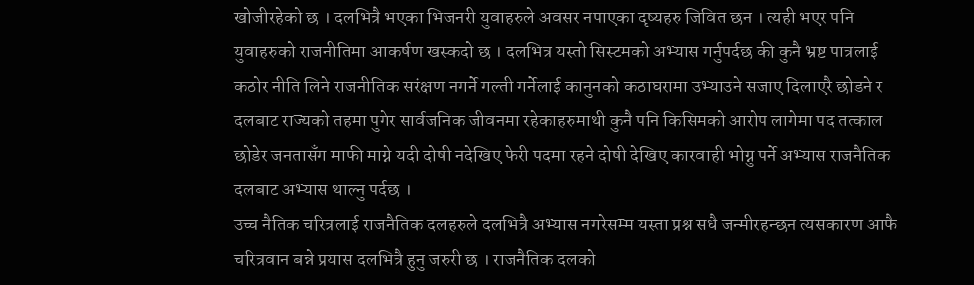खोजीरहेको छ । दलभित्रै भएका भिजनरी युवाहरुले अवसर नपाएका दृष्यहरु जिवित छन । त्यही भएर पनि युवाहरुको राजनीतिमा आकर्षण खस्कदो छ । दलभित्र यस्तो सिस्टमको अभ्यास गर्नुपर्दछ की कुनै भ्रष्ट पात्रलाई कठोर नीति लिने राजनीतिक सरंक्षण नगर्ने गल्ती गर्नेलाई कानुनको कठाघरामा उभ्याउने सजाए दिलाएरै छोडने र दलबाट राज्यको तहमा पुगेर सार्वजनिक जीवनमा रहेकाहरुमाथी कुनै पनि किसिमको आरोप लागेमा पद तत्काल छोडेर जनतासँग माफी माग्ने यदी दोषी नदेखिए फेरी पदमा रहने दोषी देखिए कारवाही भोग्नु पर्ने अभ्यास राजनैतिक दलबाट अभ्यास थाल्नु पर्दछ ।
उच्च नैतिक चरित्रलाई राजनैतिक दलहरुले दलभित्रै अभ्यास नगरेसम्म यस्ता प्रश्न सधै जन्मीरहन्छन त्यसकारण आफै चरित्रवान बन्ने प्रयास दलभित्रै हुनु जरुरी छ । राजनैतिक दलको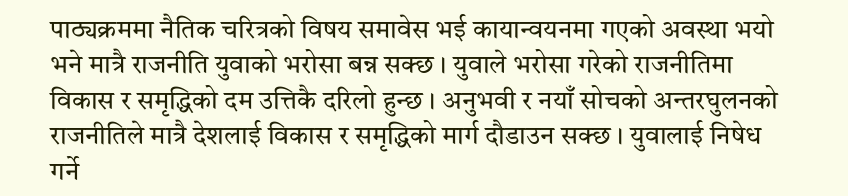पाठ्यक्रममा नैतिक चरित्रको विषय समावेस भई कायान्वयनमा गएको अवस्था भयो भने मात्रै राजनीति युवाको भरोसा बन्न सक्छ । युवाले भरोसा गरेको राजनीतिमा विकास र समृद्धिको दम उत्तिकै दरिलो हुन्छ । अनुभवी र नयाँ सोचको अन्तरघुलनको राजनीतिले मात्रै देशलाई विकास र समृद्धिको मार्ग दौडाउन सक्छ । युवालाई निषेध गर्ने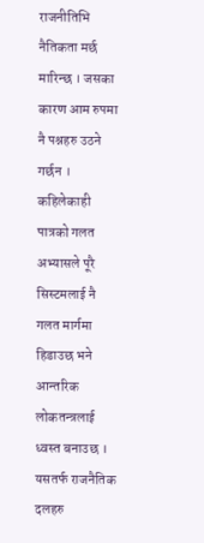राजनीतिभि नैतिकता मर्छ मारिन्छ । जसका कारण आम रुपमा नै पश्नहरु उठने गर्छन । कहिलेकाही पात्रको गलत अभ्यासले पूरै सिस्टमलाई नै गलत मार्गमा हिडाउछ भने आन्तरिक लोकतन्त्रलाई ध्वस्त बनाउछ । यसतर्फ राजनैतिक दलहरु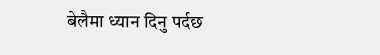बेलैमा ध्यान दिनु पर्दछ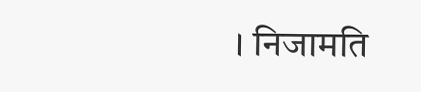। निजामति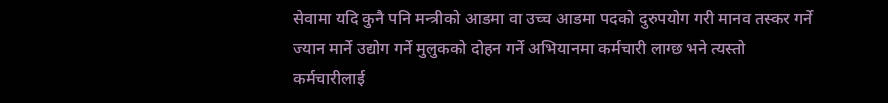सेवामा यदि कुनै पनि मन्त्रीको आडमा वा उच्च आडमा पदको दुरुपयोग गरी मानव तस्कर गर्ने ज्यान मार्ने उद्योग गर्ने मुलुकको दोहन गर्ने अभियानमा कर्मचारी लाग्छ भने त्यस्तो कर्मचारीलाई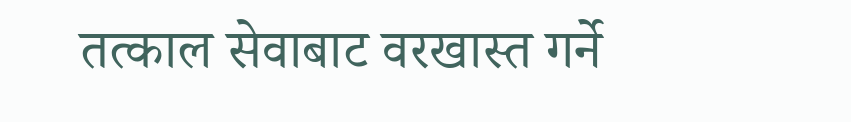तत्काल सेवाबाट वरखास्त गर्ने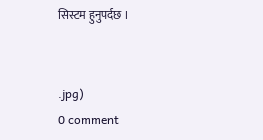सिस्टम हुनुपर्दछ ।


.jpg)
0 comment